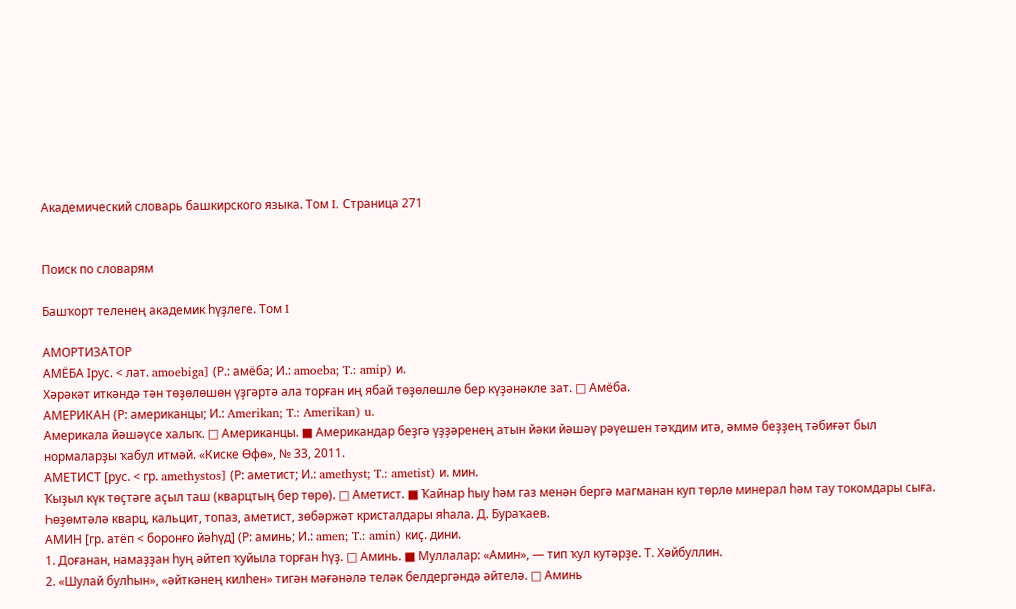Академический словарь башкирского языка. Том I. Страница 271


Поиск по словарям

Башҡорт теленең академик һүҙлеге. Том I

АМОРТИЗАТОР
АМЁБА Iрус. < лат. amoebiga] (Р.: амёба; И.: amoeba; T.: amip) и.
Хәрәкәт иткәндә тән төҙөлөшөн үҙгәртә ала торған иң ябай төҙөлөшлө бер күҙәнәкле зат. □ Амёба.
АМЕРИКАН (Р: американцы; И.: Amerikan; T.: Amerikan) u.
Америкала йәшәүсе халыҡ. □ Американцы. ■ Американдар беҙгә үҙҙәренең атын йәки йәшәү рәүешен тәҡдим итә, әммә беҙҙең тәбиғәт был нормаларҙы ҡабул итмәй. «Киске Өфө», № 33, 2011.
АМЕТИСТ [рус. < гр. amethystos] (Р: аметист; И.: amethyst; T.: ametist) и. мин.
Ҡыҙыл күк төҫтәге аҫыл таш (кварцтың бер төрө). □ Аметист. ■ Ҡайнар һыу һәм газ менән бергә магманан куп төрлө минерал һәм тау токомдары сыға. Һөҙөмтәлә кварц, кальцит, топаз, аметист, зөбәржәт кристалдары яһала. Д. Бураҡаев.
АМИН [гр. атёп < боронғо йәһүд] (Р: аминь; И.: amen; T.: amin) киҫ. дини.
1. Доғанан, намаҙҙан һуң әйтеп ҡуйыла торған һүҙ. □ Аминь. ■ Муллалар: «Амин», — тип ҡул кутәрҙе. Т. Хәйбуллин.
2. «Шулай булһын», «әйткәнең килһен» тигән мәғәнәлә теләк белдергәндә әйтелә. □ Аминь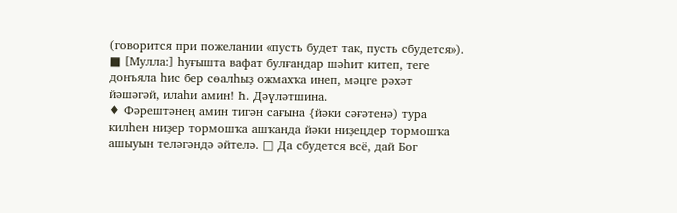(говорится при пожелании «пусть будет так, пусть сбудется»). ■ [Мулла:] һуғышта вафат булғандар шәһит китеп, теге донъяла һис бер сөалһыҙ ожмахҡа инеп, мәцге рәхәт йәшәгәй, илаһи амин! Һ. Дәүләтшина.
♦ Фәрештәнең амин тигән сағына {йәки сәғәтенә) тура килһен ниҙер тормошҡа ашҡанда йәки ниҙецдер тормошҡа ашыуын теләгәндә әйтелә. □ Да сбудется всё, дай Бог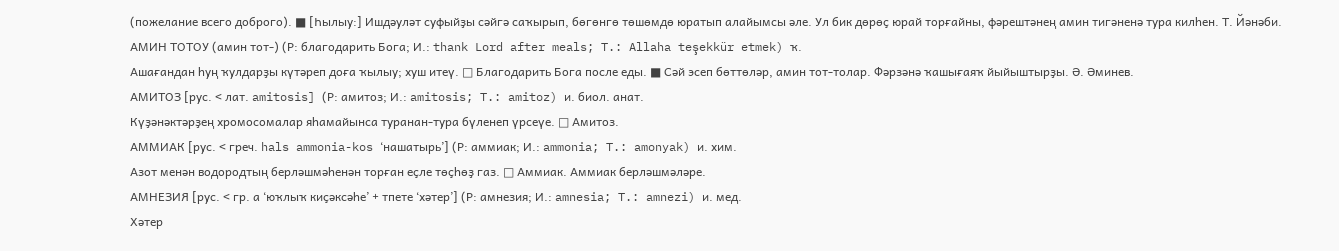(пожелание всего доброго). ■ [Һылыу:] Ишдәуләт суфыйҙы сәйгә саҡырып, бөгөнгө төшөмдө юратып алайымсы әле. Ул бик дөрөҫ юрай торғайны, фәрештәнең амин тигәненә тура килһен. Т. Йәнәби.
АМИН ТОТОУ (амин тот-) (Р: благодарить Бога; И.: thank Lord after meals; T.: Allaha teşekkür etmek) ҡ.
Ашағандан һуң ҡулдарҙы күтәреп доға ҡылыу; хуш итеү. □ Благодарить Бога после еды. ■ Сәй эсеп бөттөләр, амин тот-толар. Фәрзәнә ҡашығаяҡ йыйыштырҙы. Ә. Әминев.
АМИТОЗ [рус. < лат. amitosis] (Р: амитоз; И.: amitosis; T.: amitoz) и. биол. анат.
Күҙәнәктәрҙең хромосомалар яһамайынса туранан-тура бүленеп үрсеүе. □ Амитоз.
АММИАК [рус. < греч. hals ammonia-kos ‘нашатырь’] (Р: аммиак; И.: ammonia; T.: amonyak) и. хим.
Азот менән водородтың берләшмәһенән торған еҫле төҫһөҙ газ. □ Аммиак. Аммиак берләшмәләре.
АМНЕЗИЯ [рус. < гр. а ‘юҡлыҡ киҫәксәһе’ + тпете ‘хәтер’] (Р: амнезия; И.: amnesia; T.: amnezi) и. мед.
Хәтер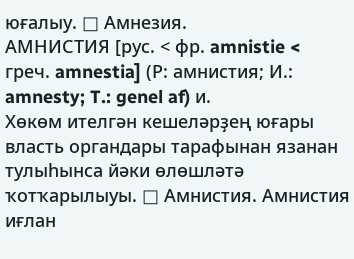юғалыу. □ Амнезия.
АМНИСТИЯ [рус. < фр. amnistie < греч. amnestia] (Р: амнистия; И.: amnesty; T.: genel af) и.
Хөкөм ителгән кешеләрҙең юғары власть органдары тарафынан язанан тулыһынса йәки өлөшләтә ҡотҡарылыуы. □ Амнистия. Амнистия иғлан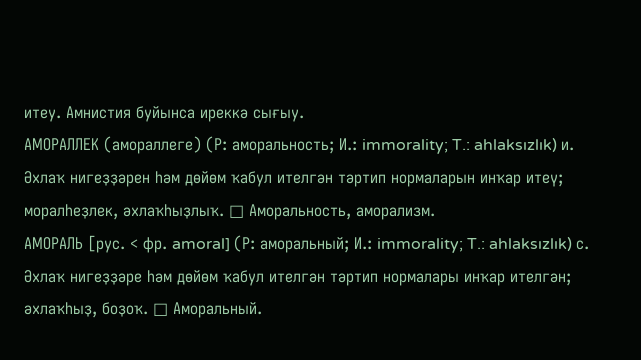итеу. Амнистия буйынса иреккә сығыу.
АМОРАЛЛЕК (амораллеге) (Р: аморальность; И.: immorality; T.: ahlaksızlık) и.
Әхлаҡ нигеҙҙәрен һәм дөйөм ҡабул ителгән тәртип нормаларын инҡар итеү; моралһеҙлек, әхлаҡһыҙлыҡ. □ Аморальность, аморализм.
АМОРАЛЬ [рус. < фр. amoral] (Р: аморальный; И.: immorality; T.: ahlaksızlık) с.
Әхлаҡ нигеҙҙәре һәм дөйөм ҡабул ителгән тәртип нормалары инҡар ителгән; әхлаҡһыҙ, боҙоҡ. □ Аморальный.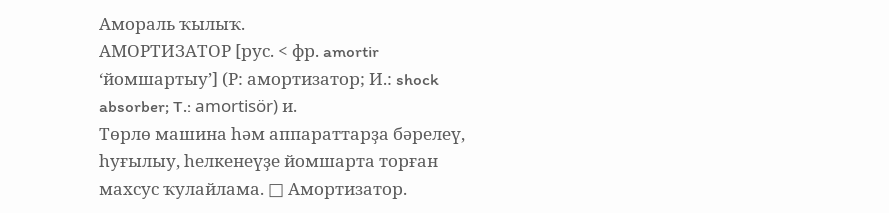Амораль ҡылыҡ.
АМОРТИЗАТОР [рус. < фр. amortir ‘йомшартыу’] (Р: амортизатор; И.: shock absorber; T.: amortisör) и.
Төрлө машина һәм аппараттарҙа бәрелеү, һуғылыу, һелкенеүҙе йомшарта торған махсус ҡулайлама. □ Амортизатор.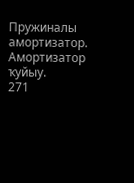Пружиналы амортизатор. Амортизатор ҡуйыу.
271